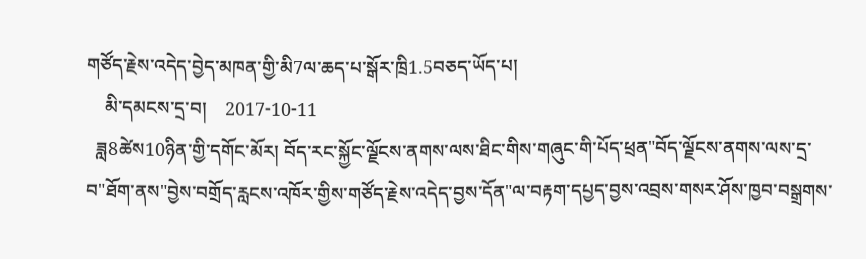གཙོད་རྗེས་འདེད་བྱེད་མཁན་གྱི་མི7ལ་ཆད་པ་སྒོར་ཁྲི1.5བཅད་ཡོད་པ།
    མི་དམངས་དྲ་བ།    2017-10-11
  ཟླ8ཚེས10ཉིན་གྱི་དགོང་མོར། བོད་རང་སྐྱོང་ལྗོངས་ནགས་ལས་ཐིང་གིས་གཞུང་གི་པོད་ཕྲན"བོད་ལྗོངས་ནགས་ལས་དྲ་བ"ཐོག་ནས"བྱེས་བགྲོད་རླངས་འཁོར་གྱིས་གཙོད་རྗེས་འདེད་བྱས་དོན"ལ་བརྟག་དཔྱད་བྱས་འབྲས་གསར་ཤོས་ཁྱབ་བསྒྲགས་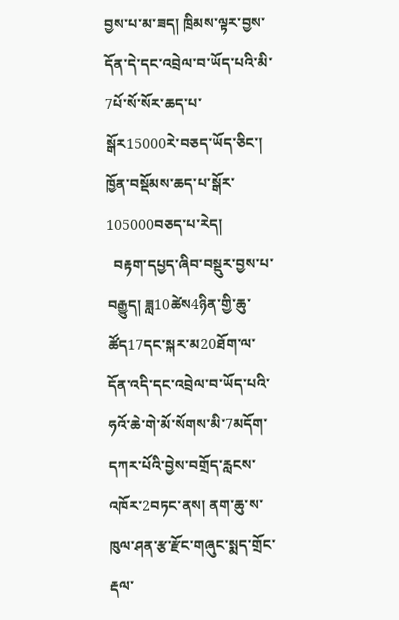བྱས་པ་མ་ཟད། ཁྲིམས་ལྟར་བྱས་དོན་དེ་དང་འབྲེལ་བ་ཡོད་པའི་མི་7པོ་སོ་སོར་ཆད་པ་སྒོར15000རེ་བཅད་ཡོད་ཅིང་། ཁྱོན་བསྡོམས་ཆད་པ་སྒོར་105000བཅད་པ་རེད།
  བརྟག་དཔྱད་ཞིབ་བསྡུར་བྱས་པ་བརྒྱུད། ཟླ10ཚེས4ཉིན་གྱི་ཆུ་ཚོད17དང་སྐར་མ20ཐོག་ལ་དོན་འདི་དང་འབྲེལ་བ་ཡོད་པའི་ཧའོ་ཆེ་གེ་མོ་སོགས་མི་7མདོག་དཀར་པོའི་བྱེས་བགྲོད་རླངས་འཁོར་2བཏང་ནས། ནག་ཆུ་ས་ཁུལ་ཤན་རྩ་རྫོང་གཞུང་སྨད་གྲོང་རྡལ་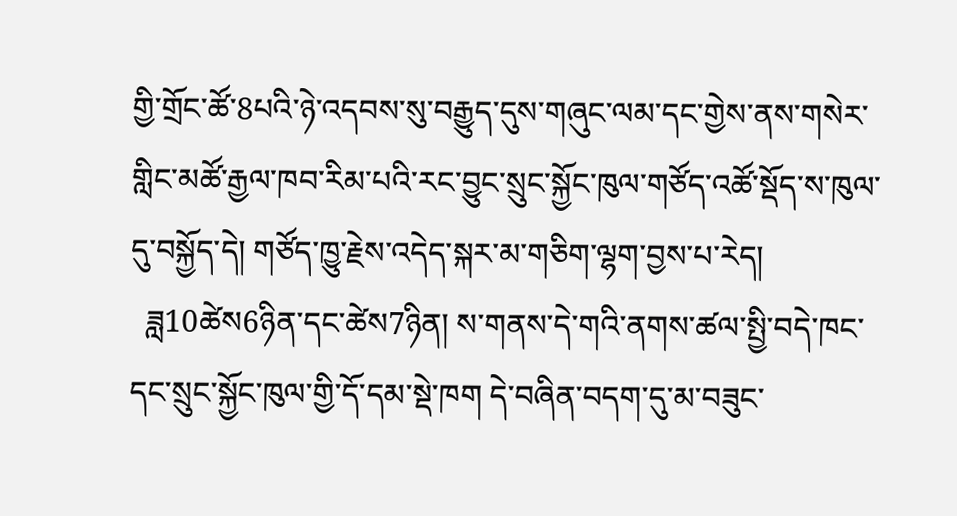གྱི་གྲོང་ཚོ་8པའི་ཉེ་འདབས་སུ་བརྒྱུད་དུས་གཞུང་ལམ་དང་གྱེས་ནས་གསེར་གླིང་མཚོ་རྒྱལ་ཁབ་རིམ་པའི་རང་བྱུང་སྲུང་སྐྱོང་ཁུལ་གཙོད་འཚོ་སྡོད་ས་ཁུལ་དུ་བསྐྱོད་དེ། གཙོད་ཁྱུ་རྗེས་འདེད་སྐར་མ་གཅིག་ལྷག་བྱས་པ་རེད།
  ཟླ10ཚེས6ཉིན་དང་ཚེས7ཉིན། ས་གནས་དེ་གའི་ནགས་ཚལ་སྤྱི་བདེ་ཁང་དང་སྲུང་སྐྱོང་ཁུལ་གྱི་དོ་དམ་སྡེ་ཁག དེ་བཞིན་བདག་དུ་མ་བཟུང་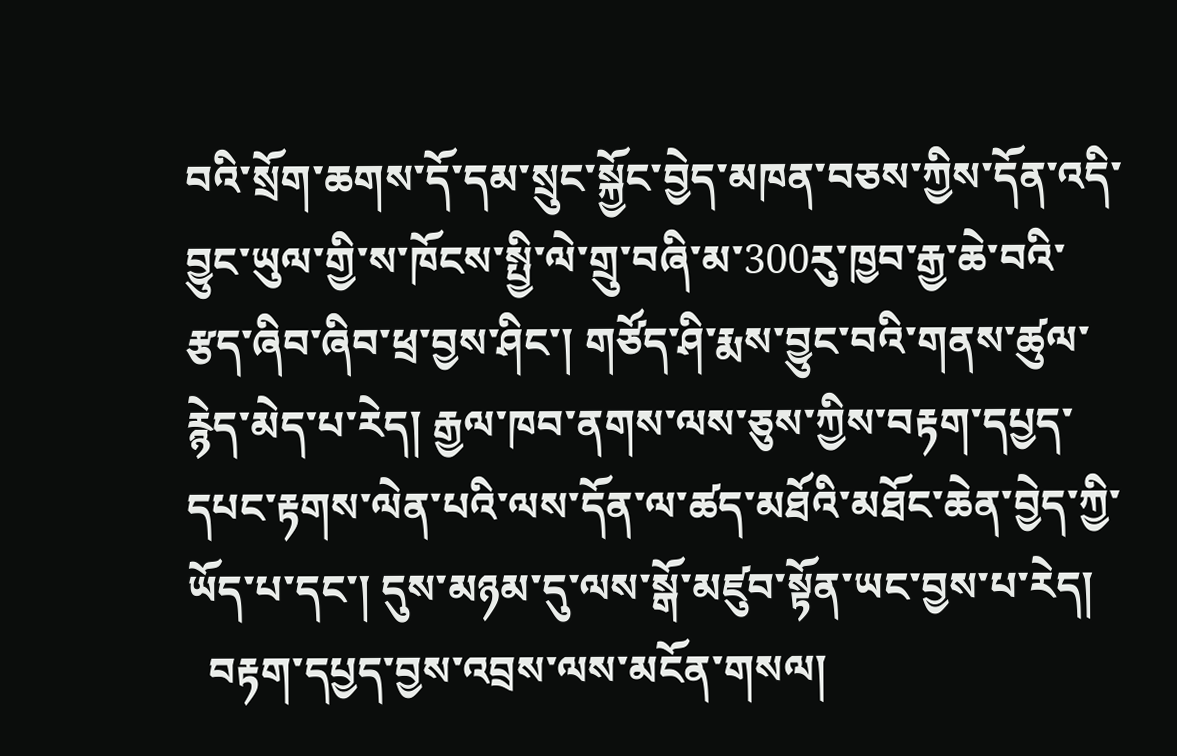བའི་སྲོག་ཆགས་དོ་དམ་སྲུང་སྐྱོང་བྱེད་མཁན་བཅས་ཀྱིས་དོན་འདི་བྱུང་ཡུལ་གྱི་ས་ཁོངས་སྤྱི་ལེ་གྲུ་བཞི་མ་300རུ་ཁྱབ་རྒྱ་ཆེ་བའི་རྩད་ཞིབ་ཞིབ་ཕྲ་བྱས་ཤིང་། གཙོད་ཤི་རྨས་བྱུང་བའི་གནས་ཚུལ་རྙེད་མེད་པ་རེད། རྒྱལ་ཁབ་ནགས་ལས་ཅུས་ཀྱིས་བརྟག་དཔྱད་དཔང་རྟགས་ལེན་པའི་ལས་དོན་ལ་ཚད་མཐོའི་མཐོང་ཆེན་བྱེད་ཀྱི་ཡོད་པ་དང་། དུས་མཉམ་དུ་ལས་སྒོ་མཛུབ་སྟོན་ཡང་བྱས་པ་རེད།
  བརྟག་དཔྱད་བྱས་འབྲས་ལས་མངོན་གསལ།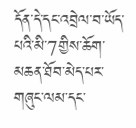དོན་དེ་དང་འབྲེལ་བ་ཡོད་པའི་མི་7གྱིས་ཆོག་མཆན་ཐོབ་མེད་པར་གཞུང་ལམ་དང་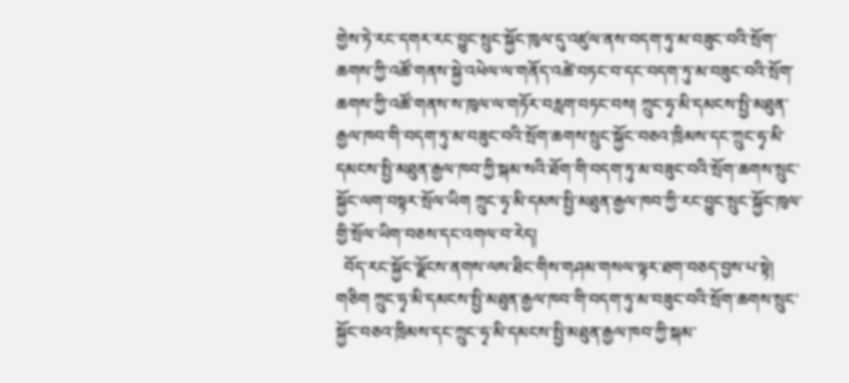གྱེས་ཏེ་རང་དགར་རང་བྱུང་སྲུང་སྐྱོང་ཁུལ་དུ་འཛུལ་ནས་བདག་ཏུ་མ་བཟུང་བའི་སྲོག་ཆགས་ཀྱི་འཚོ་གནས་སྐྱེ་འཕེལ་ལ་གནོད་འཚེ་བཏང་བ་དང་བདག་ཏུ་མ་བཟུང་བའི་སྲོག་ཆགས་ཀྱི་འཚོ་གནས་ས་ཁུལ་ལ་གཏོར་བརླག་བཏང་བས། ཀྲུང་ཧྭ་མི་དམངས་སྤྱི་མཐུན་རྒྱལ་ཁབ་གི་བདག་ཏུ་མ་བཟུང་བའི་སྲོག་ཆགས་སྲུང་སྐྱོང་བཅའ་ཁྲིམས་དང་ཀྲུང་ཧྭ་མི་དམངས་སྤྱི་མཐུན་རྒྱལ་ཁབ་ཀྱི་སྐམ་སའི་ཐོག་གི་བདག་ཏུ་མ་བཟུང་བའི་སྲོག་ཆགས་སྲུང་སྐྱོང་ལག་བསྟར་སྲོལ་ཡིག ཀྲུང་ཧྭ་མི་དམས་སྤྱི་མཐུན་རྒྱལ་ཁབ་ཀྱི་རང་བྱུང་སྲུང་སྐྱོང་ཁུལ་གྱི་སྲོལ་ཡིག་བཅས་དང་འགལ་བ་རེད།
  བོད་རང་སྐྱོང་ལྗོངས་ནགས་ལས་ཐིང་གིས་གཤམ་གསལ་ལྟར་ཐག་བཅད་བྱས་པ་སྟེ། གཅིག ཀྲུང་ཧྭ་མི་དམངས་སྤྱི་མཐུན་རྒྱལ་ཁབ་གི་བདག་ཏུ་མ་བཟུང་བའི་སྲོག་ཆགས་སྲུང་སྐྱོང་བཅའ་ཁྲིམས་དང་ཀྲུང་ཧྭ་མི་དམངས་སྤྱི་མཐུན་རྒྱལ་ཁབ་ཀྱི་སྐམ་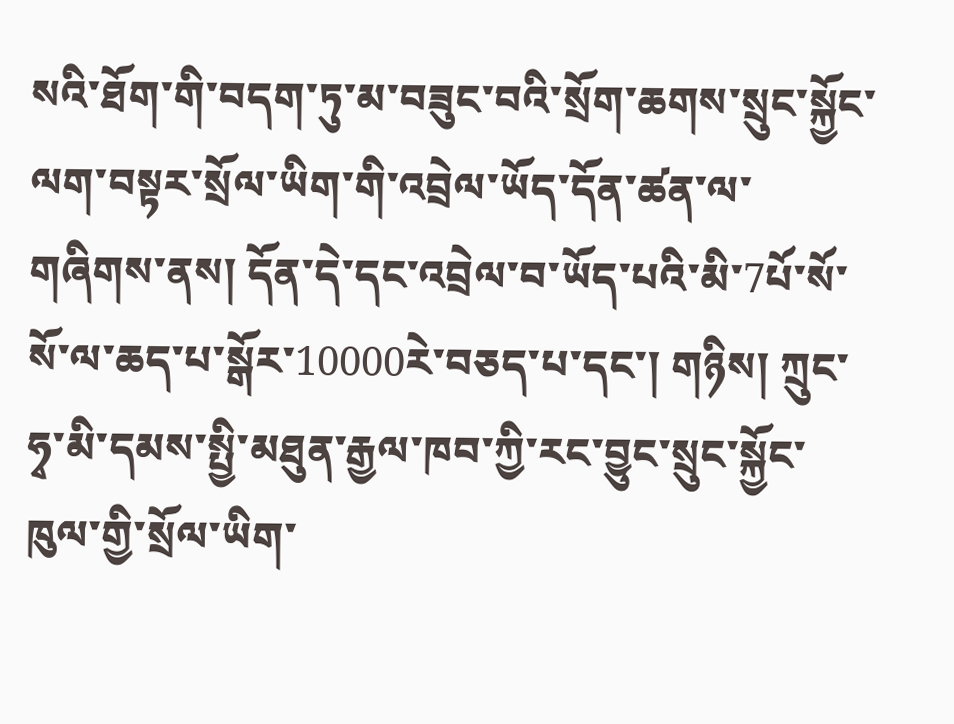སའི་ཐོག་གི་བདག་ཏུ་མ་བཟུང་བའི་སྲོག་ཆགས་སྲུང་སྐྱོང་ལག་བསྟར་སྲོལ་ཡིག་གི་འབྲེལ་ཡོད་དོན་ཚན་ལ་གཞིགས་ནས། དོན་དེ་དང་འབྲེལ་བ་ཡོད་པའི་མི་7པོ་སོ་སོ་ལ་ཆད་པ་སྒོར་10000རེ་བཅད་པ་དང་། གཉིས། ཀྲུང་ཧྭ་མི་དམས་སྤྱི་མཐུན་རྒྱལ་ཁབ་ཀྱི་རང་བྱུང་སྲུང་སྐྱོང་ཁུལ་གྱི་སྲོལ་ཡིག་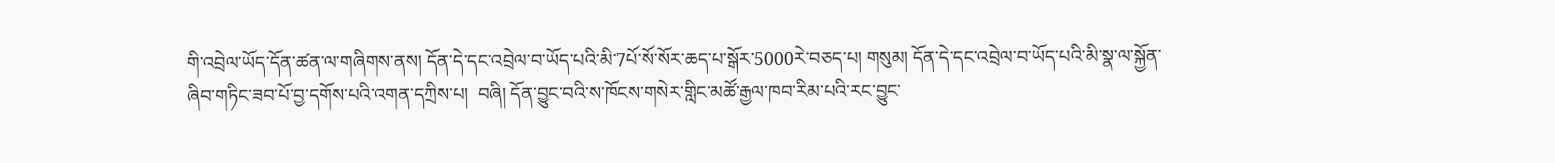གི་འབྲེལ་ཡོད་དོན་ཚན་ལ་གཞིགས་ནས། དོན་དེ་དང་འབྲེལ་བ་ཡོད་པའི་མི་7པོ་སོ་སོར་ཆད་པ་སྒོར་5000རེ་བཅད་པ། གསུམ། དོན་དེ་དང་འབྲེལ་བ་ཡོད་པའི་མི་སྣ་ལ་སྐྱོན་ཞིབ་གཏིང་ཟབ་པོ་བྱ་དགོས་པའི་འགན་དཀྲིས་པ།  བཞི། དོན་བྱུང་བའི་ས་ཁོངས་གསེར་གླིང་མཚོ་རྒྱལ་ཁབ་རིམ་པའི་རང་བྱུང་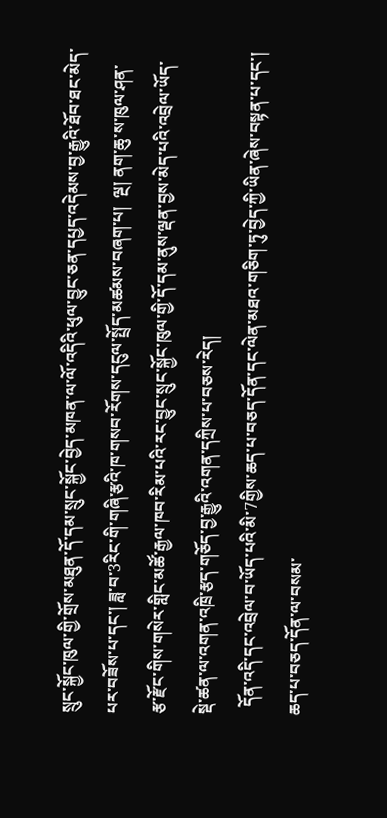སྲུང་སྐྱོང་ཁུལ་གྱི་གྲོས་མཐུན་དོ་དམ་སྲུང་སྐྱོང་བྱེད་མཁན་ལ་ལོ་འདིའི་ཕུལ་བྱུང་ཅན་དཔྱད་འདེམས་བྱ་རྒྱུའི་ཐོབ་ཐང་མེད་པར་བཟོས་པ་དང་། ཟླ་བ་3རིང་གི་གཞི་རྩའི་ཁ་གསབ་རོགས་དངུལ་སྤྲོད་མཚམས་བཞག་པ།  ལྔ། ནག་ཆུ་ས་ཁུལ་ཤན་རྩ་རྫོང་གིས་གསེར་གླིང་མཚོ་རྒྱལ་ཁབ་རིམ་པའི་རང་བྱུང་སྲུང་སྐྱོང་ཁུལ་གྱི་དོ་དམ་ནུས་ལྡན་བྱས་མེད་པའི་འབྲེལ་ཡོད་སྡེ་ཚན་ལ་འགན་འཁྲི་རྩད་གཅོད་བྱ་རྒྱུའི་འགན་དཀྲིས་པ་བཅས་རེད།
  དོན་འདི་དང་འབྲེལ་བ་ཡོད་པའི་མི་7གྱིས་ཆད་པ་བཅད་དོན་དང་ལེན་མཐའ་གཅིག་ཏུ་བྱེད་ཀྱི་ཡིན་ཞེས་བསྟན་པ་དང་། ཆད་པ་བཅད་དོན་ལ་བསམ་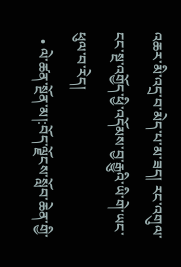འཆར་མི་འདྲ་བ་མེད་པ་མ་ཟད། རང་འགུལ་ངང་སྔ་འགྱོད་ཕྱི་འདོམས་བྱ་རྒྱུའི་ཡི་གེ་ཡང་ཕུལ་བ་རེད།
  • ལེ་ཚན་སྔོན་མ།:བོད་ལྗོངས་སློབ་ཆེན་གྱི་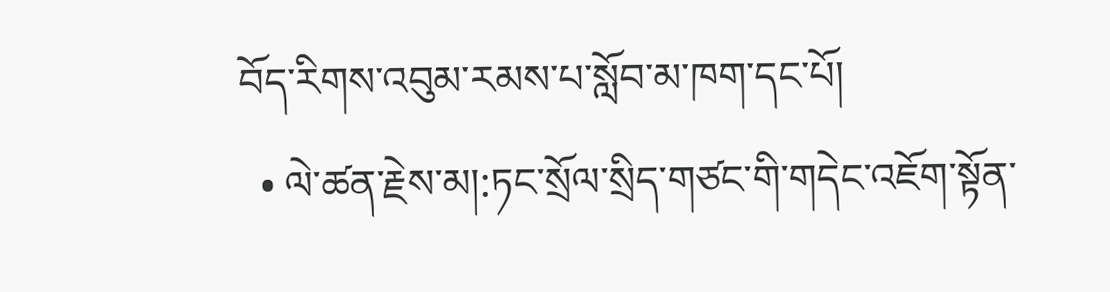བོད་རིགས་འབུམ་རམས་པ་སློབ་མ་ཁག་དང་པོ།
  • ལེ་ཚན་རྗེས་མ།:ཏང་སྲོལ་སྲིད་གཙང་གི་གདེང་འཇོག་སྟོན་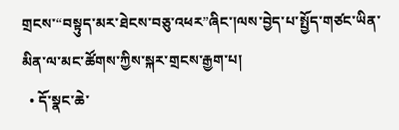གྲངས་“བསྟུད་མར་ཐེངས་བཅུ་འཕར”ཞིང་།ལས་བྱེད་པ་སྤྱོད་གཙང་ཡིན་མིན་ལ་མང་ཚོགས་ཀྱིས་སྐར་གྲངས་རྒྱག་པ།
  • དོ་སྣང་ཆེ་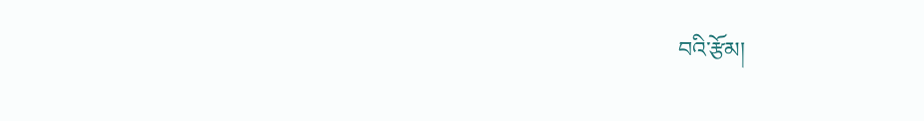བའི་རྩོམ།